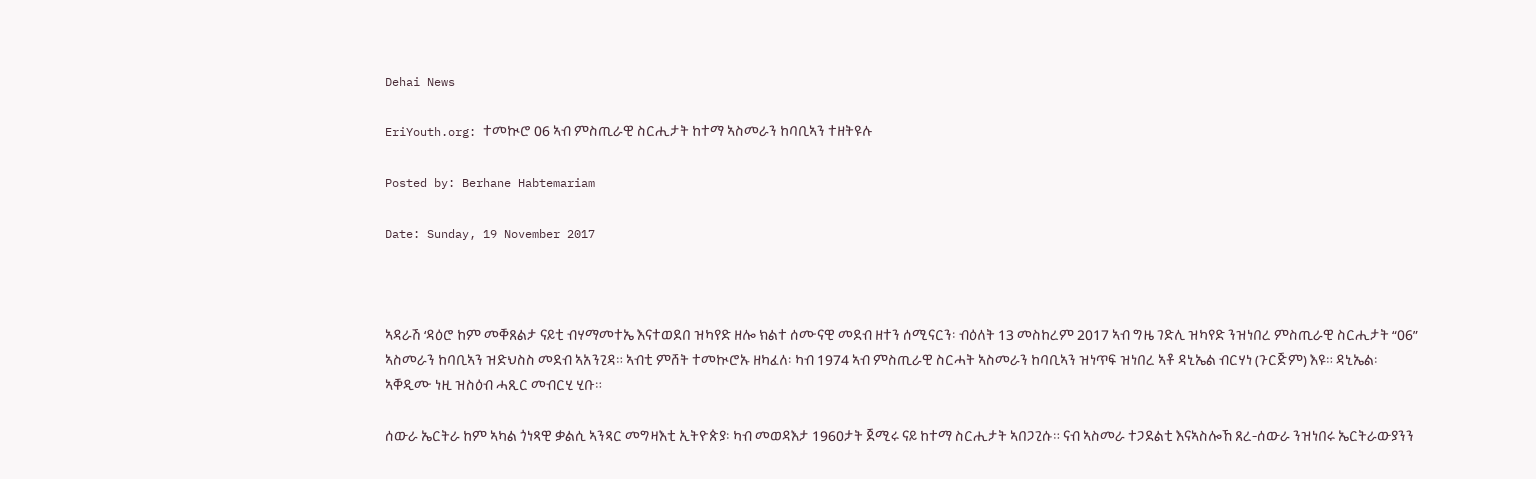Dehai News

EriYouth.org: ተመኲሮ 06 ኣብ ምስጢራዊ ስርሒታት ከተማ ኣስመራን ከባቢኣን ተዘትዩሉ

Posted by: Berhane Habtemariam

Date: Sunday, 19 November 2017



ኣዳራሽ ‘ዳዕሮ ከም መቐጸልታ ናይቲ ብሃማመተኤ እናተወደበ ዝካየድ ዘሎ ክልተ ሰሙናዊ መደብ ዘተን ሰሚናርን፡ ብዕለት 13 መስከረም 2017 ኣብ ግዜ ገድሊ ዝካየድ ንዝነበረ ምስጢራዊ ስርሒታት “06” ኣስመራን ከባቢኣን ዝድህስስ መደብ ኣአንጊዳ። ኣብቲ ምሸት ተመኲሮኡ ዘካፈለ፡ ካብ 1974 ኣብ ምስጢራዊ ስርሓት ኣስመራን ከባቢኣን ዝነጥፍ ዝነበረ ኣቶ ዳኒኤል ብርሃነ (ጉርጅም) እዩ። ዳኒኤል፡ ኣቐዲሙ ነዚ ዝስዕብ ሓጺር መብርሂ ሂቡ።

ሰውራ ኤርትራ ከም ኣካል ጎነጻዊ ቃልሲ ኣንጻር መግዛእቲ ኢትዮጵያ፡ ካብ መወዳእታ 1960ታት ጀሚሩ ናይ ከተማ ስርሒታት ኣበጋጊሱ። ናብ ኣስመራ ተጋደልቲ እናኣስሎኸ ጸረ-ሰውራ ንዝነበሩ ኤርትራውያንን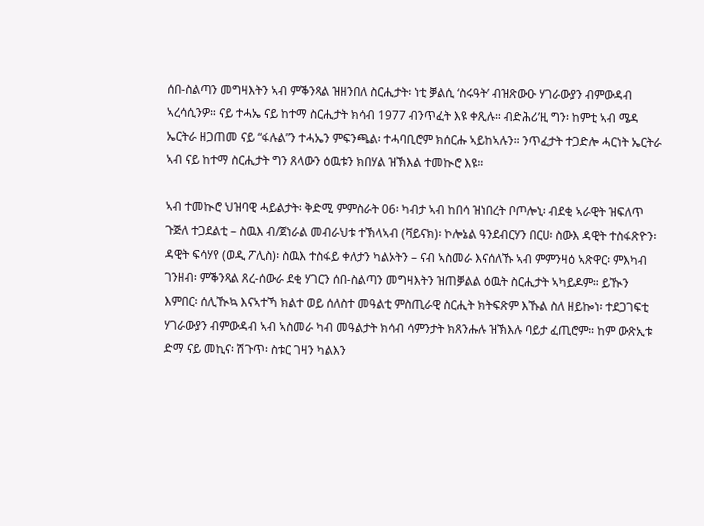ሰበ-ስልጣን መግዛእትን ኣብ ምቕንጻል ዝዘንበለ ስርሒታት፡ ነቲ ቓልሲ ‘ስሩዓት’ ብዝጽውዑ ሃገራውያን ብምውዳብ ኣረሳሲንዎ። ናይ ተሓኤ ናይ ከተማ ስርሒታት ክሳብ 1977 ብንጥፈት እዩ ቀጺሉ። ብድሕሪ’ዚ ግን፡ ከምቲ ኣብ ሜዳ ኤርትራ ዘጋጠመ ናይ “ፋሉል”ን ተሓኤን ምፍንጫል፡ ተሓባቢሮም ክሰርሑ ኣይከኣሉን። ንጥፈታት ተጋድሎ ሓርነት ኤርትራ ኣብ ናይ ከተማ ስርሒታት ግን ጸላውን ዕዉቱን ክበሃል ዝኽእል ተመኲሮ እዩ።

ኣብ ተመኲሮ ህዝባዊ ሓይልታት፡ ቅድሚ ምምስራት 06፡ ካብታ ኣብ ከበሳ ዝነበረት ቦጦሎኒ፡ ብደቂ ኣራዊት ዝፍለጥ ጉጅለ ተጋደልቲ – ስዉእ ብ/ጀነራል መብራህቱ ተኽላኣብ (ቫይናክ)፡ ኮሎኔል ዓንደብርሃን በርሀ፡ ስውእ ዳዊት ተስፋጽዮን፡ ዳዊት ፍሳሃየ (ወዲ ፖሊስ)፡ ስዉእ ተስፋይ ቀለታን ካልኦትን – ናብ ኣስመራ እናሰለኹ ኣብ ምምንዛዕ ኣጽዋር፡ ምእካብ ገንዘብ፡ ምቕንጻል ጸረ-ሰውራ ደቂ ሃገርን ሰበ-ስልጣን መግዛእትን ዝጠቓልል ዕዉት ስርሒታት ኣካይዶም። ይዂን እምበር፡ ሰሊዂኳ እናኣተኻ ክልተ ወይ ሰለስተ መዓልቲ ምስጢራዊ ስርሒት ክትፍጽም እኹል ስለ ዘይኰነ፡ ተደጋገፍቲ ሃገራውያን ብምውዳብ ኣብ ኣስመራ ካብ መዓልታት ክሳብ ሳምንታት ክጸንሑሉ ዝኽእሉ ባይታ ፈጢሮም። ከም ውጽኢቱ ድማ ናይ መኪና፡ ሽጉጥ፡ ስቱር ገዛን ካልእን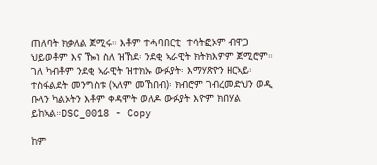ጠለባት ክቃለል ጀሚሩ። እቶም ተሓባበርቲ  ተሳትፎኦም ብዋጋ ህይወቶም እና ዀነ ስለ ዝኸደ፡ ንደቂ ኣራዊት ክትክእዎም ጀሚሮም። ገለ ካብቶም ንደቂ ኣራዊት ዝተክኡ ውፉያት፡ እማሃጽዮን ዘርኣይ፡ ተስፋልደት መንግስቱ (ኣለም መኸበብ)፡ ክብሮም ገብረመድህን ወዲ ቡላን ካልኦትን እቶም ቀዳሞት ወለዶ ውፉያት እዮም ክበሃል ይከኣል።DSC_0018 - Copy

ከም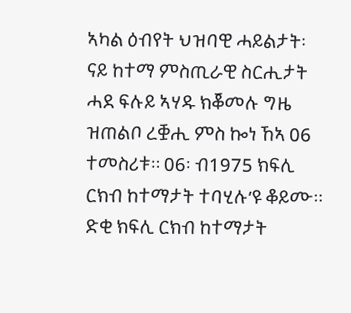ኣካል ዕብየት ህዝባዊ ሓይልታት፡ ናይ ከተማ ምስጢራዊ ስርሒታት ሓደ ፍሉይ ኣሃዱ ክቖመሉ ግዜ ዝጠልቦ ረቛሒ ምስ ኰነ ኸኣ 06 ተመስሪቱ። 06፡ ብ1975 ክፍሊ ርክብ ከተማታት ተባሂሉ’ዩ ቆይሙ። ድቂ ክፍሊ ርክብ ከተማታት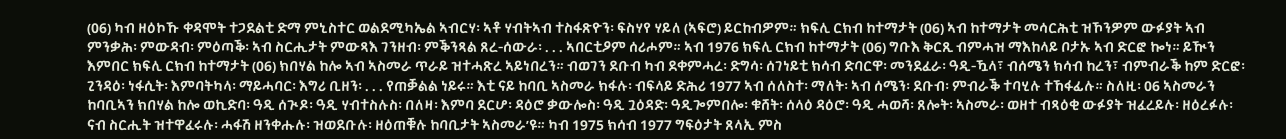(06) ካብ ዘዕኮኹ ቀዳሞት ተጋደልቲ ድማ ምኒስተር ወልደሚካኤል ኣብርሃ፡ ኣቶ ሃብትኣብ ተስፋጽዮን፡ ፍስሃየ ሃይለ (ኣፍሮ) ይርከብዎም። ክፍሊ ርክብ ከተማታት (06) ኣብ ከተማታት መሳርሕቲ ዝኾንዎም ውፉያት ኣብ ምንቃሕ፡ ምውዳብ፡ ምዕጣቕ፡ ኣብ ስርሒታት ምውጻእ ገንዘብ፡ ምቕንጻል ጸረ-ሰውራ፡ . . . ኣበርቲዖም ሰሪሖም። ኣብ 1976 ክፍሊ ርክብ ከተማታት (06) ግቡእ ቅርጺ ብምሓዝ ማእከላይ ቦታኡ ኣብ ድርፎ ኰነ። ይዂን እምበር ክፍሊ ርክብ ከተማታት (06) ክበሃል ከሎ ኣብ ኣስመራ ጥራይ ዝተሓጽረ ኣይነበረን። ብወገን ደቡብ ካብ ደቀምሓረ፡ ድግሳ፡ ሰገነይቲ ክሳብ ድባርዋ፡ መንደፈራ፡ ዓዲ-ዃላ፣ ብሰሜን ክሳብ ከረን፣ ብምብራቕ ከም ድርፎ፡ ጊንዳዕ፡ ነፋሲት፡ እምባትካላ፡ ማይሓባር፡ እግሪ ቢዘን፡ . . . የጠቓልል ነይሩ። እቲ ናይ ከባቢ ኣስመራ ክፋሉ፡ ብፍላይ ድሕሪ 1977 ኣብ ሰለስተ፡ ማለት፡ ኣብ ሰሜን፡ ደቡብ፡ ምብራቕ ተባሂሉ ተኸፋፊሉ። ስለዚ፡ 06 ኣስመራን ከባቢኣን ክበሃል ከሎ ወኪድባ፡ ዓዲ ሰጒዶ፡ ዓዲ ሃብተስሉስ፡ በለዛ፡ እምባ ደርሆ፡ ዳዕሮ ቃውሎስ፡ ዓዲ ጓዕዳድ፡ ዓዲጐምበሎ፡ ቁሸት፡ ሰላዕ ዳዕሮ፡ ዓዲ ሓወሻ፡ ጸሎት፡ ኣስመራ፡ ወዘተ ብጻዕቂ ውፉያት ዝፈረይሉ፡ ዘዕረፉሉ፡ ናብ ስርሒት ዝተዋፈሩሉ፡ ሓፋሽ ዘንቀሑሉ፡ ዝወደቡሉ፡ ዘዕጠቑሉ ከባቢታት ኣስመራ’ዩ። ካብ 1975 ክሳብ 1977 ግፍዕታት ጸላኢ ምስ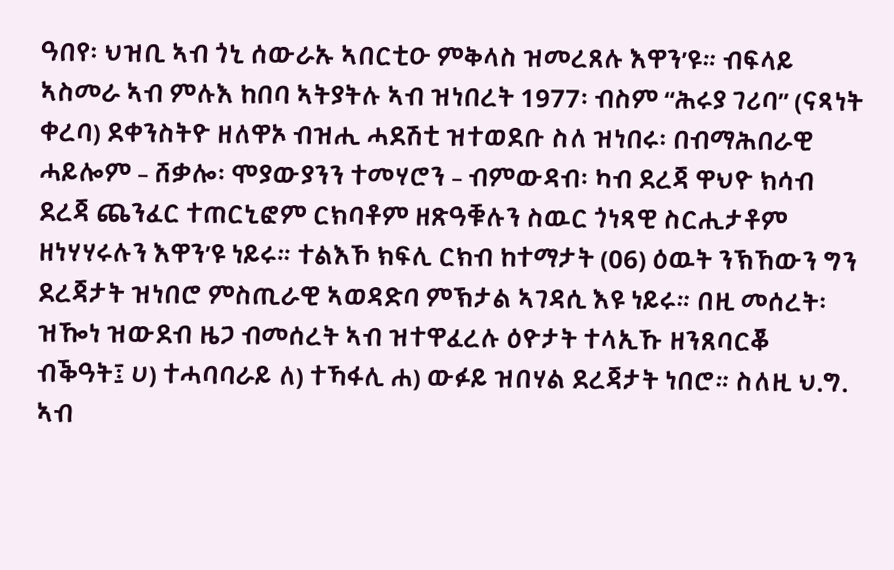ዓበየ፡ ህዝቢ ኣብ ጎኒ ሰውራኡ ኣበርቲዑ ምቅላስ ዝመረጸሉ እዋን’ዩ። ብፍላይ ኣስመራ ኣብ ምሉእ ከበባ ኣትያትሉ ኣብ ዝነበረት 1977፡ ብስም “ሕሩያ ገሪባ” (ናጻነት ቀረባ) ደቀንስትዮ ዘለዋኦ ብዝሒ ሓደሽቲ ዝተወደቡ ስለ ዝነበሩ፡ በብማሕበራዊ ሓይሎም – ሸቃሎ፡ ሞያውያንን ተመሃሮን – ብምውዳብ፡ ካብ ደረጃ ዋህዮ ክሳብ ደረጃ ጨንፈር ተጠርኒፎም ርክባቶም ዘጽዓቑሉን ስዉር ጎነጻዊ ስርሒታቶም ዘነሃሃሩሉን እዋን’ዩ ነይሩ። ተልእኾ ክፍሊ ርክብ ከተማታት (06) ዕዉት ንኽኸውን ግን ደረጃታት ዝነበሮ ምስጢራዊ ኣወዳድባ ምኽታል ኣገዳሲ እዩ ነይሩ። በዚ መሰረት፡ ዝዀነ ዝውደብ ዜጋ ብመሰረት ኣብ ዝተዋፈረሉ ዕዮታት ተላኢኹ ዘንጸባርቖ ብቕዓት፤ ሀ) ተሓባባራይ ለ) ተኻፋሊ ሐ) ውፉይ ዝበሃል ደረጃታት ነበሮ። ስለዚ ህ.ግ. ኣብ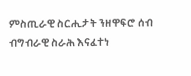ምስጢራዊ ስርሒታት ንዘዋፍሮ ሰብ ብግብራዊ ስራሕ እናፈተነ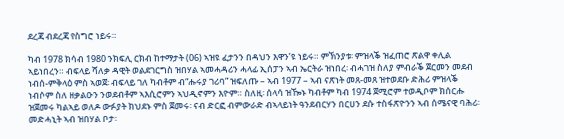ደረጃ ብደረጃ የስግሮ ነይሩ።

ካብ 1978 ክሳብ 1980 ንክፍሊ ርክብ ከተማታት (06) ኣዝዩ ፈታንን በዳህን እዋን’ዩ ነይሩ። ምኽንያቱ፡ ምዝላቕ ዝፈጠሮ ጽልዋ ቀሊል ኣይነበረን። ብፍላይ ሻለቃ ዳዊት ወልደገርግስ ዝበሃል ኣመሓዳሪን ሓላፊ ኢሰፓን ኣብ ኤርትራ ዝነበረ፡ ብሓገዝ ስለያ ምብራቕ ጀርመን መደብ ነብሰ-ምቅላዕ ምስ ኣወጀ፡ ብፍላይ ገለ ካብቶም ብ“ሑሩያ ገሪባ” ዝፍለጡ – ኣብ 1977 – ኣብ ናጽነት መጸ-መጸ ዝተወደቡ ድሕሪ ምዝላቕ ነብሶም ስለ ዘቃልዑን ንወደብቶም ኣእሲሮምን ኣህዲኖምን እዮም። ስለዚ፡ ሰላሳ ዝዀኑ ካብቶም ካብ 1974 ጀሚሮም ተወዲቦም ክሰርሑ ዝጀመሩ ካልኣይ ወለዶ ውፉያት ክህደኑ ምስ ጀመሩ፡ ናብ ድርፎ ብምውራድ ብኣላይነት ዓንደብርሃን በርሀን ደሱ ተስፋጽዮንን ኣብ ሰሜናዊ ባሕሪ፡ መድሓኒት ኣብ ዝበሃል ቦታ፡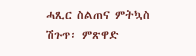ሓጺር ስልጠና ምትኳስ ሽጉጥ፡ ምጽዋድ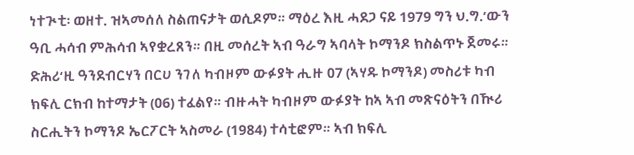ነተጒቲ፡ ወዘተ. ዝኣመሰለ ስልጠናታት ወሲዶም። ማዕረ እዚ ሓደጋ ናይ 1979 ግን ህ.ግ.’ውን ዓቢ ሓሳብ ምሕሳብ ኣየቋረጸን። በዚ መሰረት ኣብ ዓራግ ኣባላት ኮማንዶ ክስልጥኑ ጀመሩ። ድሕሪ‘ዚ ዓንደብርሃን በርሀ ንገለ ካብዞም ውፉያት ሒዙ 07 (ኣሃዱ ኮማንዶ) መስሪቱ ካብ ክፍሊ ርክብ ከተማታት (06) ተፈልየ። ብዙሓት ካብዞም ውፉያት ከኣ ኣብ መጽናዕትን በዂሪ ስርሒትን ኮማንዶ ኤርፖርት ኣስመራ (1984) ተሳቲፎም። ኣብ ክፍሊ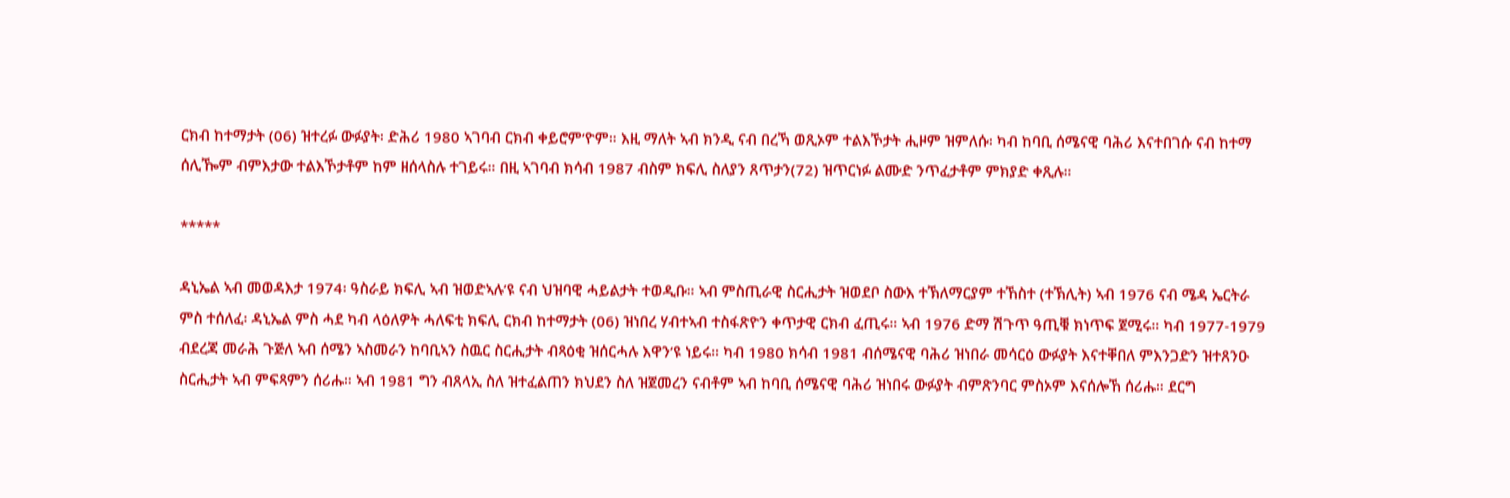ርክብ ከተማታት (06) ዝተረፉ ውፉያት፡ ድሕሪ 1980 ኣገባብ ርክብ ቀይሮም‘ዮም። እዚ ማለት ኣብ ክንዲ ናብ በረኻ ወጺኦም ተልእኾታት ሒዞም ዝምለሱ፡ ካብ ከባቢ ሰሜናዊ ባሕሪ እናተበገሱ ናብ ከተማ ሰሊዀም ብምእታው ተልእኾታቶም ከም ዘሰላስሉ ተገይሩ። በዚ ኣገባብ ክሳብ 1987 ብስም ክፍሊ ስለያን ጸጥታን(72) ዝጥርነፉ ልሙድ ንጥፈታቶም ምክያድ ቀጺሉ።

*****

ዳኒኤል ኣብ መወዳእታ 1974፡ ዓስራይ ክፍሊ ኣብ ዝወድኣሉ’ዩ ናብ ህዝባዊ ሓይልታት ተወዲቡ። ኣብ ምስጢራዊ ስርሒታት ዝወደቦ ስውእ ተኽለማርያም ተኸስተ (ተኽሊት) ኣብ 1976 ናብ ሜዳ ኤርትራ ምስ ተሰለፈ፡ ዳኒኤል ምስ ሓደ ካብ ላዕለዎት ሓለፍቲ ክፍሊ ርክብ ከተማታት (06) ዝነበረ ሃብተኣብ ተስፋጽዮን ቀጥታዊ ርክብ ፈጢሩ። ኣብ 1976 ድማ ሽጉጥ ዓጢቑ ክነጥፍ ጀሚሩ። ካብ 1977-1979 ብደረጃ መራሕ ጉጅለ ኣብ ሰሜን ኣስመራን ከባቢኣን ስዉር ስርሒታት ብጻዕቂ ዝሰርሓሉ እዋን’ዩ ነይሩ። ካብ 1980 ክሳብ 1981 ብሰሜናዊ ባሕሪ ዝነበራ መሳርዕ ውፉያት እናተቐበለ ምእንጋድን ዝተጸንዑ ስርሒታት ኣብ ምፍጻምን ሰሪሑ። ኣብ 1981 ግን ብጸላኢ ስለ ዝተፈልጠን ክህደን ስለ ዝጀመረን ናብቶም ኣብ ከባቢ ሰሜናዊ ባሕሪ ዝነበሩ ውፉያት ብምጽንባር ምስኦም እናሰሎኸ ሰሪሑ። ደርግ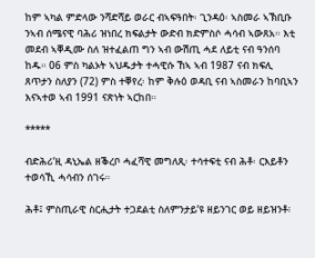ከም ኣካል ምድላው ንሻድሻይ ወራር ብኣፍዓበት፡ ጊንዳዕ፡ ኣስመራ ኣኽቢቡ ንኣብ ሰሜናዊ ባሕሪ ዝነበረ ክፍልታት ውድብ ክድምስሶ ሓሳብ ኣውጸአ። እቲ መደብ ኣቐዲሙ ስለ ዝተፈልጠ ግን ኣብ ውሽጢ ሓደ ለይቲ ናብ ዓንሰባ ከዱ። 06 ምስ ካልኦት ኣህዱታት ተሓዊሱ ኸኣ ኣብ 1987 ናብ ክፍሊ ጸጥታን ስለያን (72) ምስ ተቐየረ፡ ከም ቅሉዕ ወዳቢ ናብ ኣስመራን ከባቢኣን እናኣተወ ኣብ 1991 ናጽነት ኣርከበ።

*****

ብድሕሪ’ዚ ዳኒኤል ዘቕረቦ ሓፈሻዊ መግለጺ፡ ተሳተፍቲ ናብ ሕቶ፡ ርእይቶን ተወሳኺ ሓሳብን ሰገሩ።

ሕቶ፤ ምስጢራዊ ስርሒታት ተጋደልቲ ስለምንታይ’ዩ ዘይንገር ወይ ዘይዝንቶ፧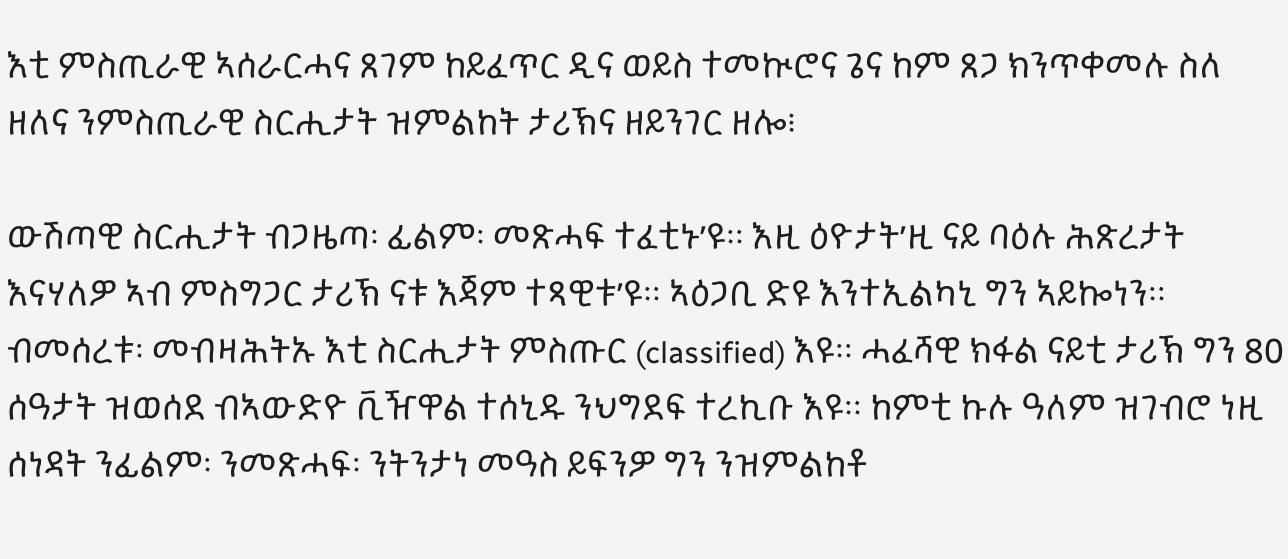እቲ ምስጢራዊ ኣሰራርሓና ጸገም ከይፈጥር ዲና ወይስ ተመኲሮና ጌና ከም ጸጋ ክንጥቀመሉ ስለ ዘለና ንምስጢራዊ ስርሒታት ዝምልከት ታሪኽና ዘይንገር ዘሎ፧

ውሽጣዊ ስርሒታት ብጋዜጣ፡ ፊልም፡ መጽሓፍ ተፈቲኑ’ዩ። እዚ ዕዮታት’ዚ ናይ ባዕሉ ሕጽረታት እናሃለዎ ኣብ ምስግጋር ታሪኽ ናቱ እጃም ተጻዊቱ’ዩ። ኣዕጋቢ ድዩ እንተኢልካኒ ግን ኣይኰነን። ብመሰረቱ፡ መብዛሕትኡ እቲ ስርሒታት ምስጡር (classified) እዩ። ሓፈሻዊ ክፋል ናይቲ ታሪኽ ግን 80 ሰዓታት ዝወሰደ ብኣውድዮ ቪዥዋል ተሰኒዱ ንህግደፍ ተረኪቡ እዩ። ከምቲ ኩሉ ዓለም ዝገብሮ ነዚ ሰነዳት ንፊልም፡ ንመጽሓፍ፡ ንትንታነ መዓስ ይፍንዎ ግን ንዝምልከቶ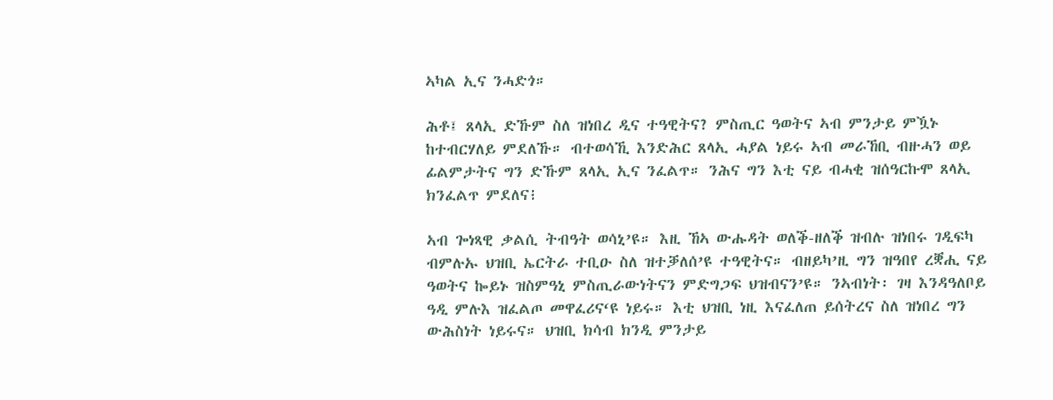ኣካል ኢና ንሓድጎ።

ሕቶ፤ ጸላኢ ድኹም ስለ ዝነበረ ዲና ተዓዊትና? ምስጢር ዓወትና ኣብ ምንታይ ምዃኑ ከተብርሃለይ ምደለኹ። ብተወሳኺ እንድሕር ጸላኢ ሓያል ነይሩ ኣብ መራኸቢ ብዙሓን ወይ ፊልምታትና ግን ድኹም ጸላኢ ኢና ንፈልጥ። ንሕና ግን እቲ ናይ ብሓቂ ዝሰዓርኩሞ ጸላኢ ክንፈልጥ ምደለና፧

ኣብ ጐነጻዊ ቃልሲ ትብዓት ወሳኒ’ዩ። እዚ ኸኣ ውሑዳት ወለቕ-ዘለቕ ዝብሉ ዝነበሩ ገዲፍካ ብምሉኡ ህዝቢ ኤርትራ ተቢዑ ስለ ዝተቓለሰ’ዩ ተዓዊትና። ብዘይካ’ዚ ግን ዝዓበየ ረቛሒ ናይ ዓወትና ኰይኑ ዝስምዓኒ ምስጢራውነትናን ምድግጋፍ ህዝብናን’ዩ። ንኣብነት፡ ገዛ እንዳዓለቦይ ዓዲ ምሉእ ዝፈልጦ መዋፈሪና‘ዩ ነይሩ። እቲ ህዝቢ ነዚ እናፈለጠ ይሰትረና ስለ ዝነበረ ግን ውሕስነት ነይሩና። ህዝቢ ክሳብ ክንዲ ምንታይ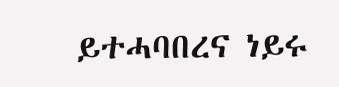ይተሓባበረና ነይሩ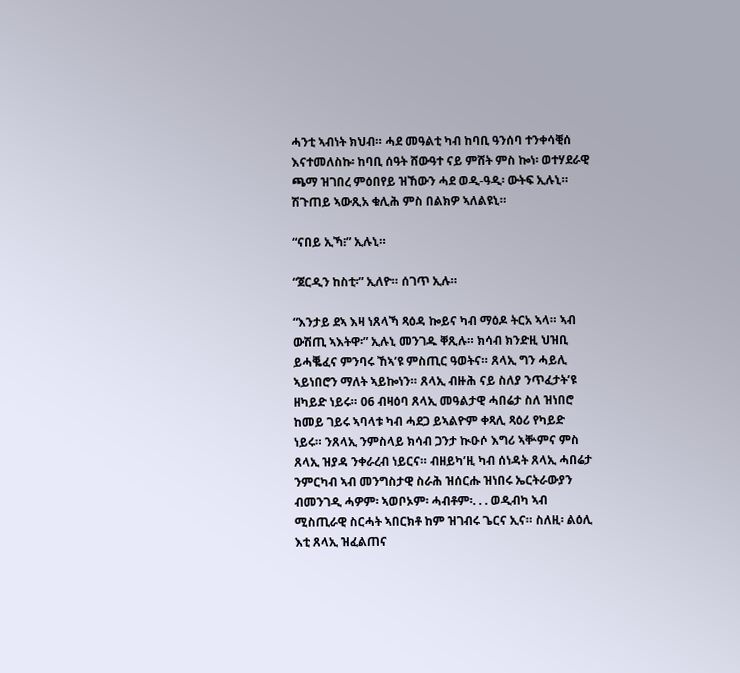ሓንቲ ኣብነት ክህብ። ሓደ መዓልቲ ካብ ከባቢ ዓንሰባ ተንቀሳቒሰ እናተመለስኩ፡ ከባቢ ሰዓት ሸውዓተ ናይ ምሸት ምስ ኰነ፡ ወተሃደራዊ ጫማ ዝገበረ ምዕበየይ ዝኸውን ሓደ ወዲ-ዓዲ፡ ውትፍ ኢሉኒ። ሽጉጠይ ኣውጺአ ቁሊሕ ምስ በልክዎ ኣለልዩኒ።

“ናበይ ኢኻ፧” ኢሉኒ።

“ጀርዲን ከስቲ፡” ኢለዮ። ሰገጥ ኢሉ።

“እንታይ ደኣ እዛ ነጸላኻ ጻዕዳ ኰይና ካብ ማዕዶ ትርአ ኣላ። ኣብ ውሽጢ ኣእትዋ፡” ኢሉኒ መንገዱ ቐጺሉ። ክሳብ ክንድዚ ህዝቢ ይሓቘፈና ምንባሩ ኸኣ’ዩ ምስጢር ዓወትና። ጸላኢ ግን ሓይሊ ኣይነበሮን ማለት ኣይኰነን። ጸላኢ ብዙሕ ናይ ስለያ ንጥፈታት’ዩ ዘካይድ ነይሩ። 06 ብዛዕባ ጸላኢ መዓልታዊ ሓበሬታ ስለ ዝነበሮ ከመይ ገይሩ ኣባላቱ ካብ ሓደጋ ይኣልዮም ቀጻሊ ጻዕሪ የካይድ ነይሩ። ንጸላኢ ንምስላይ ክሳብ ጋንታ ኲዑሶ እግሪ ኣቝምና ምስ ጸላኢ ዝያዳ ንቀራረብ ነይርና። ብዘይካ’ዚ ካብ ሰነዳት ጸላኢ ሓበሬታ ንምርካብ ኣብ መንግስታዊ ስራሕ ዝሰርሑ ዝነበሩ ኤርትራውያን ብመንገዲ ሓዎም፡ ኣወቦኦም፡ ሓብቶም፡. . . ወዲብካ ኣብ ሚስጢራዊ ስርሓት ኣበርክቶ ከም ዝገብሩ ጌርና ኢና። ስለዚ፡ ልዕሊ እቲ ጸላኢ ዝፈልጠና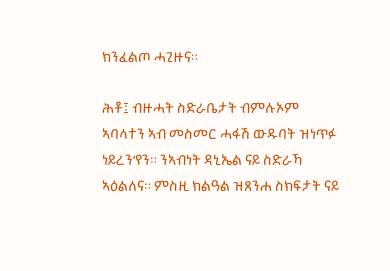ክንፈልጦ ሓጊዙና።

ሕቶ፤ ብዙሓት ስድራቤታት ብምሉኦም ኣባላተን ኣብ መስመር ሓፋሽ ውዱባት ዝነጥፉ ነይረን’የን። ንኣብነት ዳኒኤል ናይ ስድራኻ ኣዕልለና። ምስዚ ክልዓል ዝጸንሐ ስክፍታት ናይ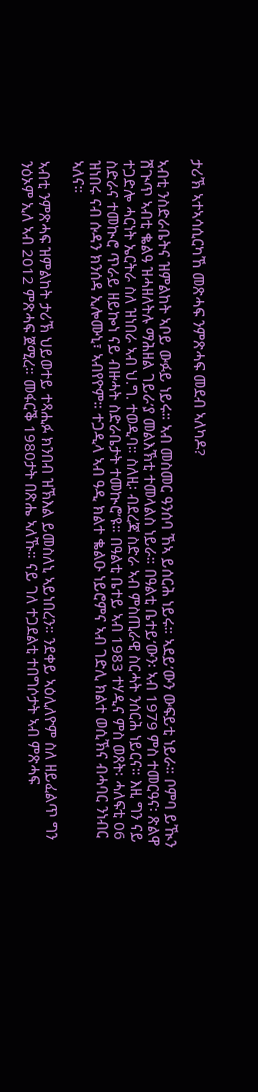ታሪኽ ኣተኣሳሲርካኸ መጽሓፍ ንምጽሓፍ መደብ ኣለካዶ?

ኣብቲ ንስድራቤትና ዝምልከት ኣቦይ ውፉይ ነይሩ። ኣብ መስመር ዓንሰባ ኸኣ ይሰርሕ ነይሩ። ኣደይ’ውን ውፍይቲ ነይራ። ቦምባ ይዂን ሽጒጥ ኣብቲ ቈልዓ ዝሓዘለትሉ ማሕዘል ገይራ’ያ መልእኽቲ ተመላልስ ነይራ። በዓልቲ ቤተይ‘ውን፡ ኣብ 1979 ምስ ተመርዓና፡ ጽልዋ ተጋድሎ ሓርነት ኤርትራ ስለ ዝነበራ ኣብ ህ.ግ. ተወዲባ። ስለዚ፡ ብደረጃ ስድራ ኣብ ምስጢራዊ ስርሓት ንሰርሕ ነይርና። እዚ ግን ናይ ስድራና ተመኲሮ ጥራይ ዘይኰነ ናይ ብዙሓት ስድራቤታት ተመኲሮ’ዩ። በዓልቲ ቤተይ ኣብ 1983 ተሃዲና ምስ ወጸት፡ ሓለፍቲ 06 ዝነበሩ ናብ ሱዳን ክንሰዳ ኢሎሙኒ፣ ኣብየዮም። ተጋዲላ ኣብ ዓዲ ክልተ ቈልዑ ነይሮምና ኣብ ገድሊ ክልተ ወሲኽና ብሓባር ንነብር ኣለና።

ኣብቲ ንምጽሓፍ ዝምልከት ታሪኽ ህይወተይ ተጻሒፉ ክንበብ ዝኽእል ይመስለኒ ኣይነበረን። ንደቀይ ኣዕሊለዮም ስለ ዘይፈልጥ ግን ንዕኦም ኢለ ኣብ 2012 ምጽሓፍ ጀሚረ። መፋርቕ 1980ታት በጽሔ ኣለኹ። ናይ ገለ ተጋደልቲ ተበግሶታት ኣብ ምጽሓፍ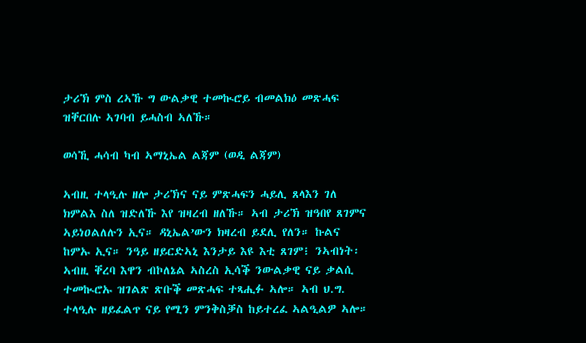ታሪኽ ምስ ረኣኹ ግ ውልቃዊ ተመኲሮይ ብመልክዕ መጽሓፍ ዝቐርበሉ ኣገባብ ይሓስብ ኣለኹ።

ወሳኺ ሓሳብ ካብ ኣማኒኤል ልጃም (ወዲ ልጃም)

ኣብዚ ተላዒሉ ዘሎ ታሪኽና ናይ ምጽሓፍን ሓይሊ ጸላእን ገለ ክምልእ ስለ ዝድለኹ እየ ዝዛረብ ዘለኹ። ኣብ ታሪኽ ዝዓበየ ጸገምና ኣይነዐልለሉን ኢና። ዳኒኤል’ውን ክዛረብ ይደሊ የለን። ኩልና ከምኡ ኢና። ንዓይ ዘይርድኣኒ እንታይ እዩ እቲ ጸገም፧ ንኣብነት፡ ኣብዚ ቐረባ እዋን ብኮለኔል ኣስረስ ኢሳቕ ንውልቃዊ ናይ ቃልሲ ተመኲሮኡ ዝገልጽ ጽቡቕ መጽሓፍ ተጻሒፉ ኣሎ። ኣብ ህ.ግ. ተላዒሉ ዘይፈልጥ ናይ የሚን ምንቅስቓስ ከይተረፈ ኣልዒልዎ ኣሎ።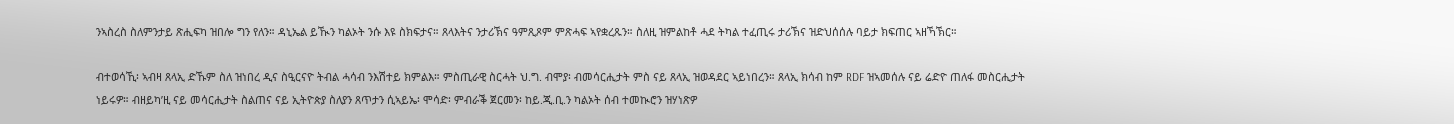ንኣስረስ ስለምንታይ ጽሒፍካ ዝበሎ ግን የለን። ዳኒኤል ይዂን ካልኦት ንሱ እዩ ስክፍታና። ጸላእትና ንታሪኽና ዓምጺጾም ምጽሓፍ ኣየቋረጹን። ስለዚ ዝምልከቶ ሓደ ትካል ተፈጢሩ ታሪኽና ዝድህሰሰሉ ባይታ ክፍጠር ኣዘኻኽር።

ብተወሳኺ፡ ኣብዛ ጸላኢ ድኹም ስለ ዝነበረ ዲና ስዒርናዮ ትብል ሓሳብ ንእሽተይ ክምልእ። ምስጢራዊ ስርሓት ህ.ግ. ብሞያ፡ ብመሳርሒታት ምስ ናይ ጸላኢ ዝወዳደር ኣይነበረን። ጸላኢ ክሳብ ከም RDF ዝኣመሰሉ ናይ ሬድዮ ጠለፋ መስርሒታት ነይሩዎ። ብዘይካ’ዚ ናይ መሳርሒታት ስልጠና ናይ ኢትዮጵያ ስለያን ጸጥታን ሲኣይኤ፡ ሞሳድ፡ ምብራቕ ጀርመን፡ ከይ.ጂ.ቢ.ን ካልኦት ሰብ ተመኲሮን ዝሃነጽዎ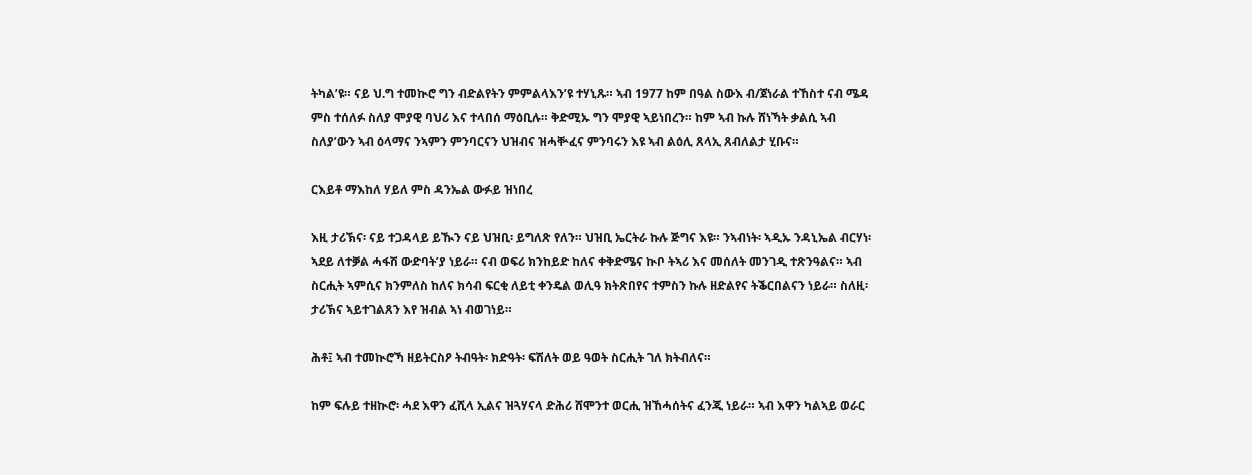ትካል’ዩ። ናይ ህ.ግ ተመኲሮ ግን ብድልየትን ምምልላእን’ዩ ተሃኒጹ። ኣብ 1977 ከም በዓል ስውእ ብ/ጀነራል ተኸስተ ናብ ሜዳ ምስ ተሰለፉ ስለያ ሞያዊ ባህሪ እና ተላበሰ ማዕቢሉ። ቅድሚኡ ግን ሞያዊ ኣይነበረን። ከም ኣብ ኩሉ ሸነኻት ቃልሲ ኣብ ስለያ’ውን ኣብ ዕላማና ንኣምን ምንባርናን ህዝብና ዝሓቝፈና ምንባሩን እዩ ኣብ ልዕሊ ጸላኢ ጸብለልታ ሂቡና።

ርእይቶ ማእከለ ሃይለ ምስ ዳንኤል ውፉይ ዝነበረ

እዚ ታሪኽና፡ ናይ ተጋዳላይ ይዂን ናይ ህዝቢ፡ ይግለጽ የለን። ህዝቢ ኤርትራ ኩሉ ጅግና እዩ። ንኣብነት፡ ኣዲኡ ንዳኒኤል ብርሃነ፡ ኣደይ ለተቓል ሓፋሽ ውድባት’ያ ነይራ። ናብ ወፍሪ ክንከይድ ከለና ቀቅድሜና ኲቦ ትኣሪ እና መሰለት መንገዲ ተጽንዓልና። ኣብ ስርሒት ኣምሲና ክንምለስ ከለና ክሳብ ፍርቂ ለይቲ ቀንዴል ወሊዓ ክትጽበየና ተምስን ኩሉ ዘድልየና ትቕርበልናን ነይራ። ስለዚ፡ ታሪኽና ኣይተገልጸን እየ ዝብል ኣነ ብወገነይ።

ሕቶ፤ ኣብ ተመኲሮኻ ዘይትርስዖ ትብዓት፡ ክድዓት፡ ፍሽለት ወይ ዓወት ስርሒት ገለ ክትብለና።

ከም ፍሉይ ተዘኲሮ፡ ሓደ እዋን ፈሺላ ኢልና ዝጓሃናላ ድሕሪ ሸሞንተ ወርሒ ዝኸሓሰትና ፈንጂ ነይራ። ኣብ እዋን ካልኣይ ወራር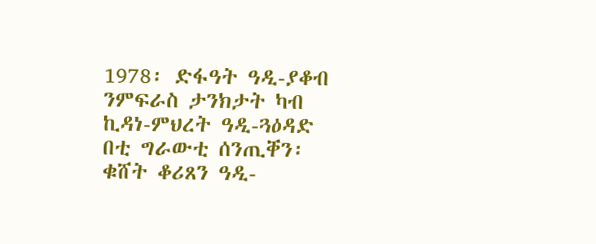1978፡ ድፋዓት ዓዲ-ያቆብ ንምፍራስ ታንክታት ካብ ኪዳነ-ምህረት ዓዲ-ጓዕዳድ በቲ ግራውቲ ሰንጢቐን፡ ቁሸት ቆሪጸን ዓዲ-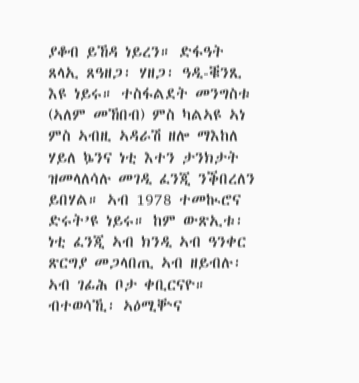ያቆብ ይኸዳ ነይረን። ድፋዓት ጸላኢ ጸዓዘጋ፡ ሃዘጋ፡ ዓዲ-ቑንጺ እዩ ነይሩ። ተስፋልደት መንግስቱ (ኣለም መኸበብ) ምስ ካልኣዩ ኣነ ምስ ኣብዚ ኣዳራሽ ዘሎ ማእከለ ሃይለ ኴንና ነቲ እተን ታንክታት ዝመላለሳሉ መገዲ ፈንጂ ንቕበረለን ይበሃል። ኣብ 1978 ተመኲሮና ድሩት’ዩ ነይሩ። ከም ውጽኢቱ፡ ነቲ ፈንጂ ኣብ ክንዲ ኣብ ዓንቀር ጽርግያ መጋላበጢ ኣብ ዘይብሉ፡ ኣብ ገፊሕ ቦታ ቀቢርናዮ። ብተወሳኺ፡ ኣዕሚቝና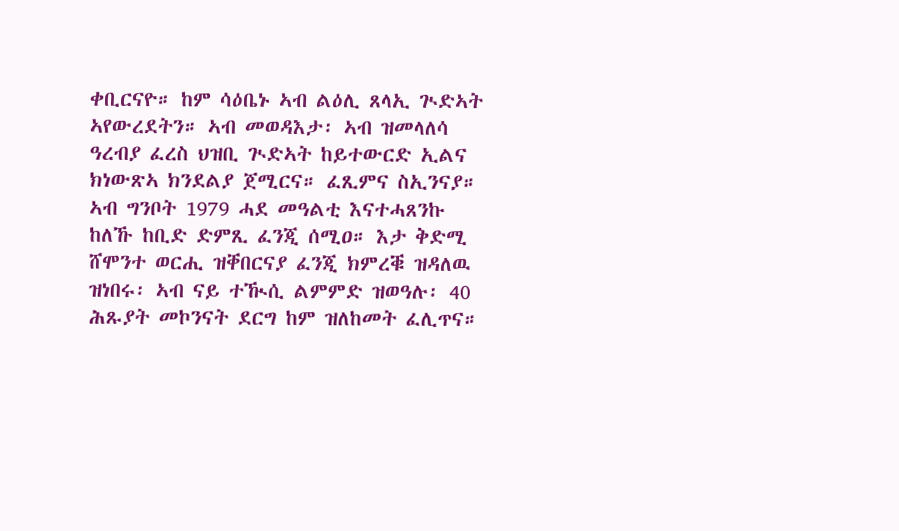ቀቢርናዮ። ከም ሳዕቤኑ ኣብ ልዕሊ ጸላኢ ጒድኣት ኣየውረደትን። ኣብ መወዳእታ፡ ኣብ ዝመላለሳ ዓረብያ ፈረስ ህዝቢ ጒድኣት ከይተውርድ ኢልና ክነውጽኣ ክንደልያ ጀሚርና። ፈጺምና ስኢንናያ። ኣብ ግንቦት 1979 ሓደ መዓልቲ እናተሓጸንኩ ከለኹ ከቢድ ድምጺ ፈንጂ ሰሚዐ። እታ ቅድሚ ሸሞንተ ወርሒ ዝቐበርናያ ፈንጂ ክምረቑ ዝዳለዉ ዝነበሩ፡ ኣብ ናይ ተዂሲ ልምምድ ዝወዓሉ፡ 40 ሕጹያት መኮንናት ደርግ ከም ዝለከመት ፈሊጥና።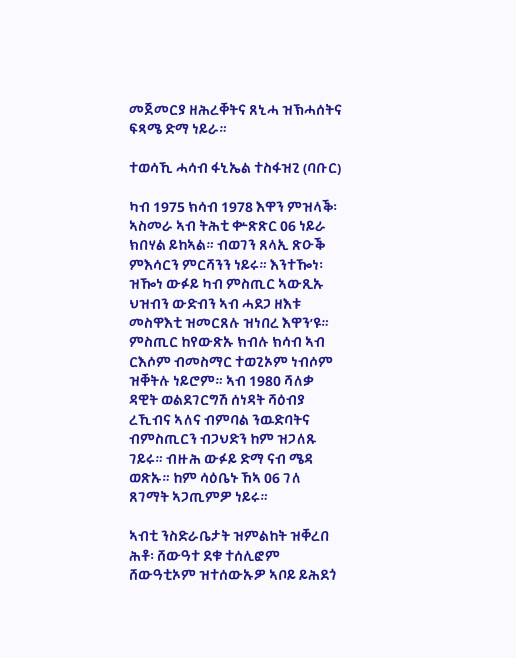መጀመርያ ዘሕረቐትና ጸኒሓ ዝኽሓሰትና ፍጻሜ ድማ ነይራ።

ተወሳኺ ሓሳብ ፋኒኤል ተስፋዝጊ (ባቡር)

ካብ 1975 ክሳብ 1978 እዋን ምዝላቕ፡ ኣስመራ ኣብ ትሕቲ ቍጽጽር 06 ነይራ ክበሃል ይከኣል። ብወገን ጸላኢ ጽዑቕ ምእሳርን ምርሻንን ነይሩ። እንተዀነ፡ ዝዀነ ውፉይ ካብ ምስጢር ኣውጺኡ ህዝብን ውድብን ኣብ ሓደጋ ዘእቱ መስዋእቲ ዝመርጸሉ ዝነበረ እዋን’ዩ። ምስጢር ከየውጽኡ ክብሉ ክሳብ ኣብ ርእሶም ብመስማር ተወጊኦም ነብሶም ዝቐትሉ ነይሮም። ኣብ 1980 ሻለቃ ዳዊት ወልደገርግሽ ሰነዳት ሻዕብያ ረኺብና ኣለና ብምባል ንዉድባትና ብምስጢርን ብጋህድን ከም ዝጋለጹ ገይሩ። ብዙሕ ውፉይ ድማ ናብ ሜዳ ወጽኡ። ከም ሳዕቤኑ ኸኣ 06 ገለ ጸገማት ኣጋጢምዎ ነይሩ።

ኣብቲ ንስድራቤታት ዝምልከት ዝቐረበ ሕቶ፡ ሸውዓተ ደቁ ተሰሊፎም ሸውዓቲኦም ዝተሰውኡዎ ኣቦይ ይሕደጎ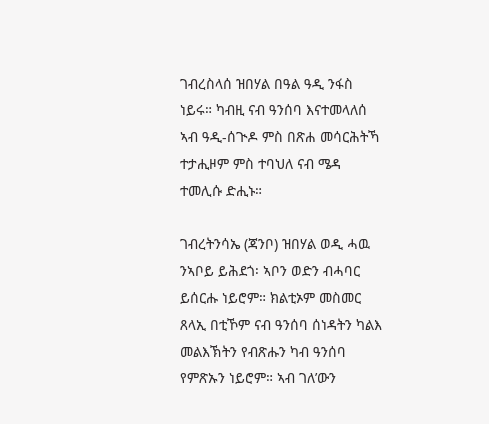ገብረስላሰ ዝበሃል በዓል ዓዲ ንፋስ ነይሩ። ካብዚ ናብ ዓንሰባ እናተመላለሰ ኣብ ዓዲ-ሰጒዶ ምስ በጽሐ መሳርሕትኻ ተታሒዞም ምስ ተባህለ ናብ ሜዳ ተመሊሱ ድሒኑ።

ገብረትንሳኤ (ጃንቦ) ዝበሃል ወዲ ሓዉ ንኣቦይ ይሕደጎ፡ ኣቦን ወድን ብሓባር ይሰርሑ ነይሮም። ክልቲኦም መስመር ጸላኢ በቲኾም ናብ ዓንሰባ ሰነዳትን ካልእ መልእኽትን የብጽሑን ካብ ዓንሰባ የምጽኡን ነይሮም። ኣብ ገለ’ውን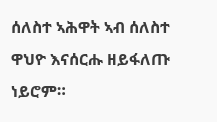ሰለስተ ኣሕዋት ኣብ ሰለስተ ዋህዮ እናሰርሑ ዘይፋለጡ ነይሮም።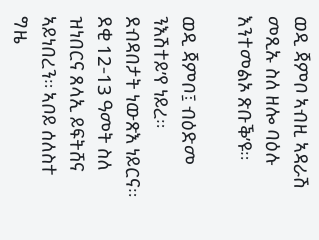ወዲ ጃምቦ ኣብዚ ኣዳራሽ መጺኡ ስለ ዘሎ ባዕሉ እንተመልኦ ጽቡቕ’ዩ።

ወዲ ጃምቦ፤ ብዕድመ ንእሽተይ’የ ነይረ። ደብዳበታት ነውጽእ ነይርና። ደቂ 12-13 ዓመት ስለ ዝነበርና ጸላኢ ይፍትሸና ኣይነበረን። ኣቦይ ሰለስተ ግዜ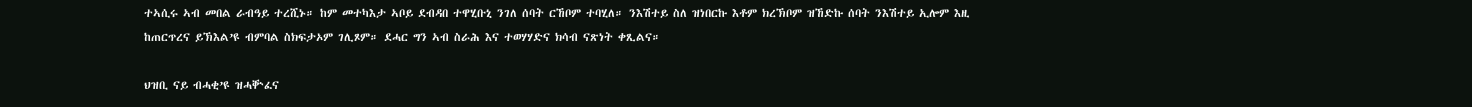ተኣሲሩ ኣብ መበል ራብዓይ ተረሺኑ። ከም መተካእታ ኣቦይ ደብዳበ ተዋሂቡኒ ንገለ ሰባት ርኸቦም ተባሂለ። ንእሽተይ ስለ ዝነበርኩ እቶም ክረኽቦም ዝኸድኩ ሰባት ንእሽተይ ኢሎም እዚ ከጠርጥረና ይኽእል’ዩ ብምባል ስክፍታኦም ገሊጾም። ደሓር ግን ኣብ ስራሕ እና ተወሃሃድና ክሳብ ናጽነት ቀጺልና።

ህዝቢ ናይ ብሓቂ’ዩ ዝሓቝፈና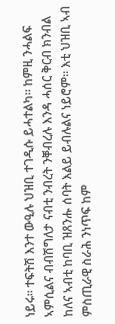ነይሩ። ተፍትሽ እንተ ውዒሉ ህዝቢ ተገዲሱ ይሓተልካ። ከምዚ ንሓልፍ ኣምሲልና ብብሽግለታ ናብቲ ንብረት ንቐብረሉ እንዳ ሓሰር ቅርብ ክንብል ከለና ኣብቲ ከባቢ ዝጸንሑ ሰባት እልይ ይብሉልና ነይሮም። እቲ ህዝቢ ኣብ ምስጢራዊ ስራሕ ንነጥፍ ከም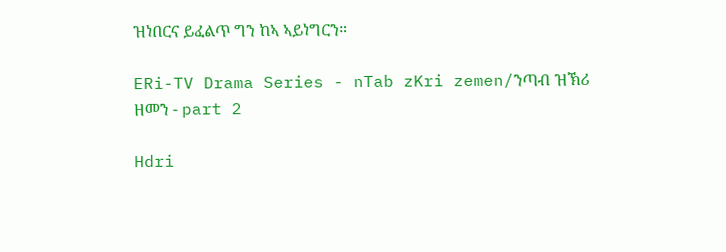ዝነበርና ይፈልጥ ግን ከኣ ኣይነግርን።

ERi-TV Drama Series - nTab zKri zemen/ንጣብ ዝኽሪ ዘመን - part 2

Hdri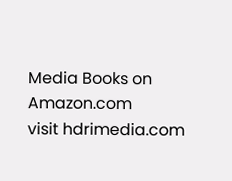Media Books on Amazon.com
visit hdrimedia.com